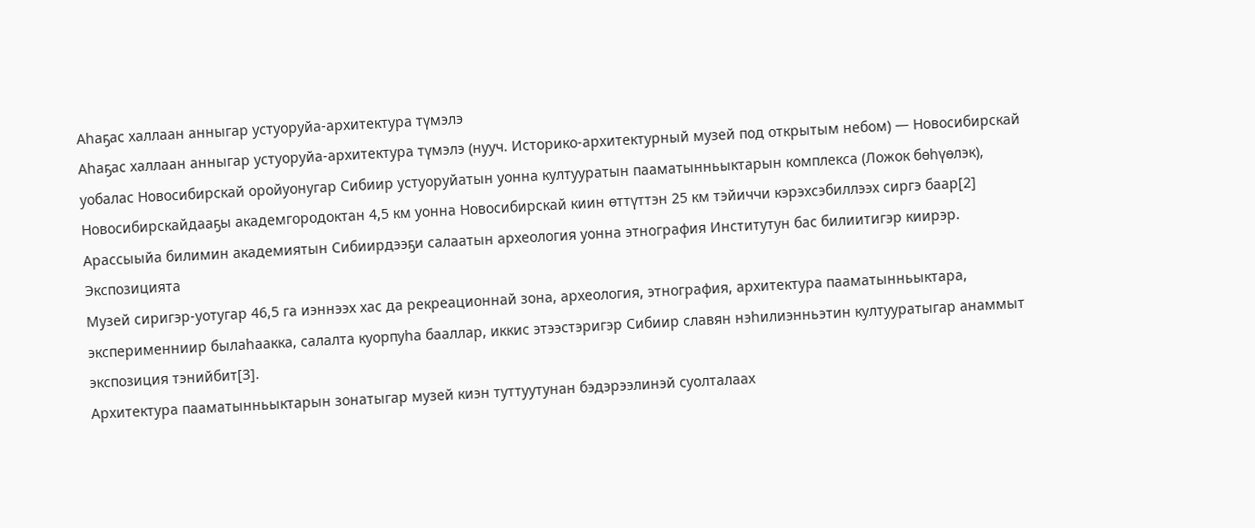Аһаҕас халлаан анныгар устуоруйа-архитектура түмэлэ
Аһаҕас халлаан анныгар устуоруйа-архитектура түмэлэ (нууч. Историко-архитектурный музей под открытым небом) — Новосибирскай уобалас Новосибирскай оройуонугар Сибиир устуоруйатын уонна култууратын пааматынньыктарын комплекса (Ложок бөһүөлэк), Новосибирскайдааҕы академгородоктан 4,5 км уонна Новосибирскай киин өттүттэн 25 км тэйиччи кэрэхсэбиллээх сиргэ баар[2] Арассыыйа билимин академиятын Сибиирдээҕи салаатын археология уонна этнография Институтун бас билиитигэр киирэр.
Экспозицията
Музей сиригэр-уотугар 46,5 га иэннээх хас да рекреационнай зона, археология, этнография, архитектура пааматынньыктара, эксперименниир былаһаакка, салалта куорпуһа бааллар, иккис этээстэригэр Сибиир славян нэһилиэнньэтин култууратыгар анаммыт экспозиция тэнийбит[3].
Архитектура пааматынньыктарын зонатыгар музей киэн туттуутунан бэдэрээлинэй суолталаах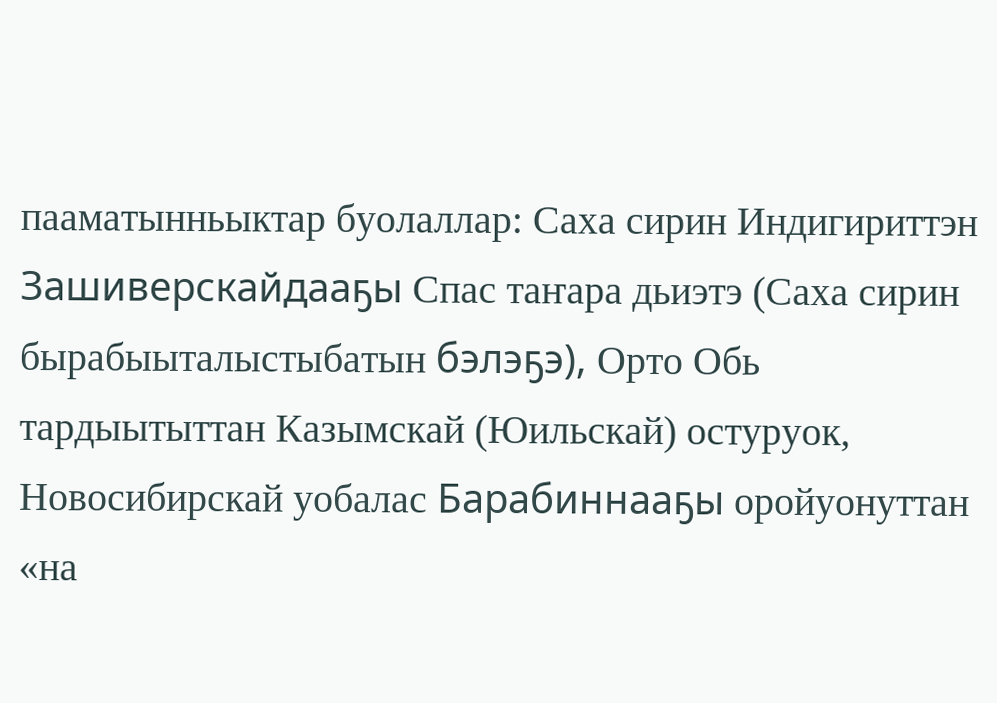пааматынньыктар буолаллар: Саха сирин Индигириттэн Зашиверскайдааҕы Спас таҥара дьиэтэ (Саха сирин бырабыыталыстыбатын бэлэҕэ), Орто Обь тардыытыттан Казымскай (Юильскай) остуруок, Новосибирскай уобалас Барабиннааҕы оройуонуттан «на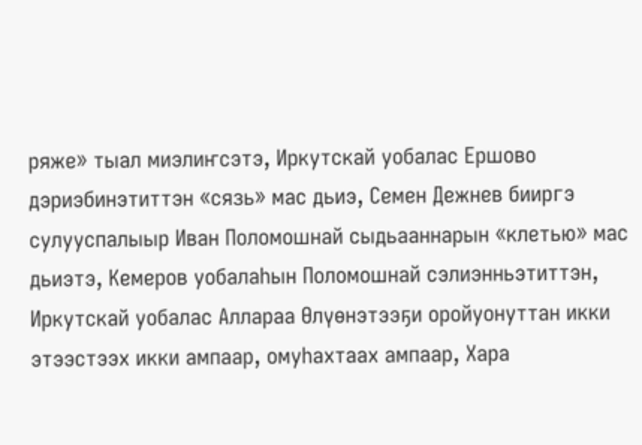ряже» тыал миэлиҥсэтэ, Иркутскай уобалас Ершово дэриэбинэтиттэн «сязь» мас дьиэ, Семен Дежнев бииргэ сулууспалыыр Иван Поломошнай сыдьааннарын «клетью» мас дьиэтэ, Кемеров уобалаһын Поломошнай сэлиэнньэтиттэн, Иркутскай уобалас Аллараа Өлүөнэтээҕи оройуонуттан икки этээстээх икки ампаар, омуһахтаах ампаар, Хара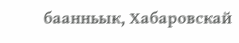баанньык, Хабаровскай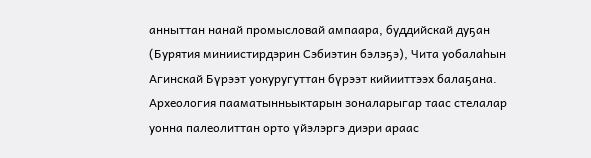анныттан нанай промысловай ампаара, буддийскай дуҕан (Бурятия миниистирдэрин Сэбиэтин бэлэҕэ), Чита уобалаһын Агинскай Бүрээт уокуругуттан бүрээт кийииттээх балаҕана.
Археология пааматынньыктарын зоналарыгар таас стелалар уонна палеолиттан орто үйэлэргэ диэри араас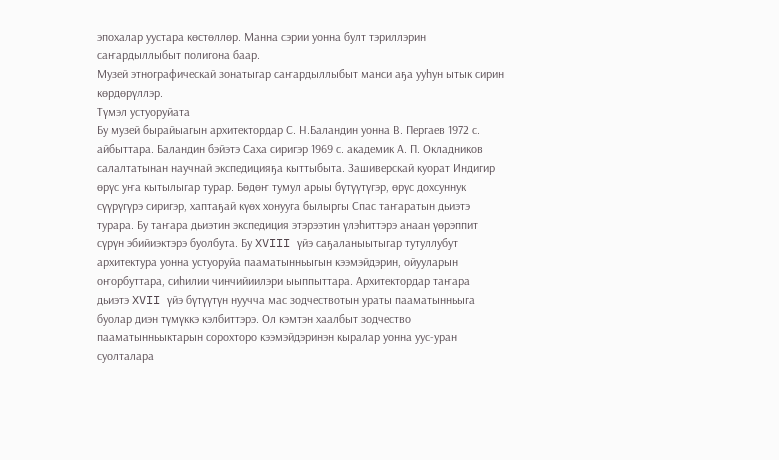эпохалар уустара көстөллөр. Манна сэрии уонна булт тэриллэрин саҥардыллыбыт полигона баар.
Музей этнографическай зонатыгар саҥардыллыбыт манси аҕа ууһун ытык сирин көрдөрүллэр.
Түмэл устуоруйата
Бу музей бырайыагын архитектордар С. Н.Баландин уонна В. Пергаев 1972 с. айбыттара. Баландин бэйэтэ Саха сиригэр 1969 с. академик А. П. Окладников салалтатынан научнай экспедицияҕа кыттыбыта. Зашиверскай куорат Индигир өрүс уҥа кытылыгар турар. Бөдөҥ тумул арыы бүтүүтүгэр, өрүс дохсуннук сүүрүгүрэ сиригэр, хаптаҕай күөх хонууга былыргы Спас таҥаратын дьиэтэ турара. Бу таҥара дьиэтин экспедиция этэрээтин үлэһиттэрэ анаан үөрэппит сүрүн эбийиэктэрэ буолбута. Бу XVIII үйэ саҕаланыытыгар тутуллубут архитектура уонна устуоруйа пааматынньыгын кээмэйдэрин, ойууларын оҥорбуттара, сиһилии чинчийиилэри ыыппыттара. Архитектордар таҥара дьиэтэ XVII үйэ бүтүүтүн нуучча мас зодчествотын ураты пааматынньыга буолар диэн түмүккэ кэлбиттэрэ. Ол кэмтэн хаалбыт зодчество пааматынньыктарын сорохторо кээмэйдэринэн кыралар уонна уус-уран суолталара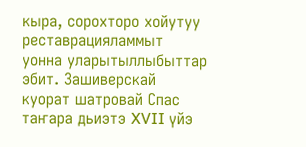кыра, сорохторо хойутуу реставрацияламмыт уонна уларытыллыбыттар эбит. Зашиверскай куорат шатровай Спас таҥара дьиэтэ XVII үйэ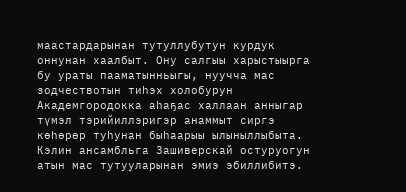маастардарынан тутуллубутун курдук оннунан хаалбыт. Ону салгыы харыстыырга бу ураты пааматынньыгы, нуучча мас зодчествотын тиһэх холобурун Академгородокка аһаҕас халлаан анныгар түмэл тэрийиллэригэр анаммыт сиргэ көһөрөр туһунан быһаарыы ылыныллыбыта. Кэлин ансамбльга Зашиверскай остуруогун атын мас тутууларынан эмиэ эбиллибитэ.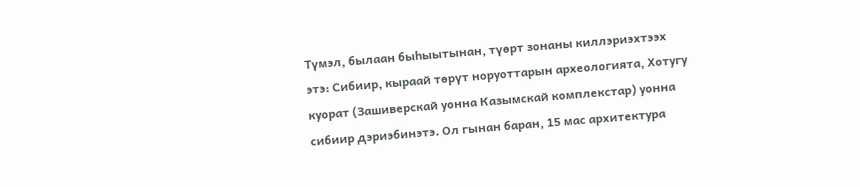Түмэл, былаан быһыытынан, түөрт зонаны киллэриэхтээх этэ: Сибиир, кыраай төрүт норуоттарын археологията, Хотугу куорат (Зашиверскай уонна Казымскай комплекстар) уонна сибиир дэриэбинэтэ. Ол гынан баран, 15 мас архитектура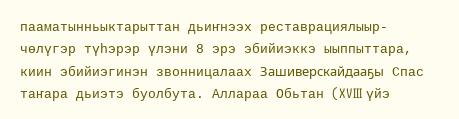пааматынньыктарыттан дьиҥнээх реставрациялыыр-чөлүгэр түһэрэр үлэни 8 эрэ эбийиэккэ ыыппыттара, киин эбийиэгинэн звонницалаах Зашиверскайдааҕы Спас таҥара дьиэтэ буолбута. Аллараа Обьтан (XVIII үйэ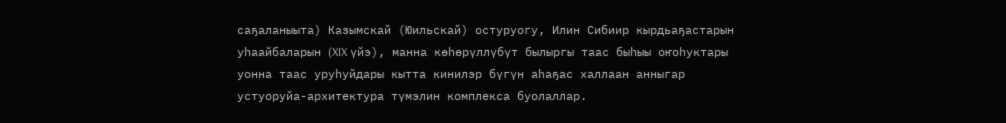саҕаланыыта) Казымскай (Юильскай) остуруогу, Илин Сибиир кырдьаҕастарын уһаайбаларын (XIX үйэ), манна көһөрүллүбүт былыргы таас быһыы оҥоһуктары уонна таас уруһуйдары кытта кинилэр бүгүн аһаҕас халлаан анныгар устуоруйа-архитектура түмэлин комплекса буолаллар.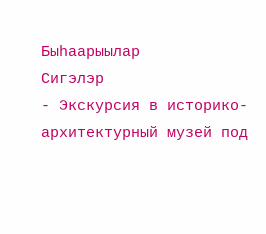Быһаарыылар
Сигэлэр
- Экскурсия в историко-архитектурный музей под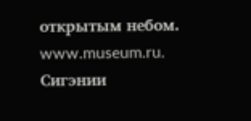открытым небом. www.museum.ru. Сигэнии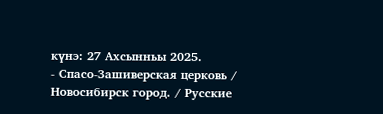күнэ: 27 Ахсынньы 2025.
- Спасо-Зашиверская церковь / Новосибирск город. / Русские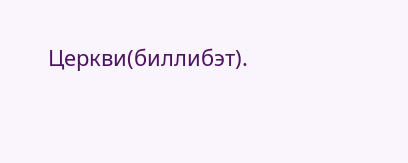Церкви(биллибэт).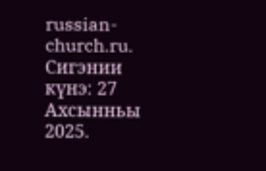russian-church.ru. Сигэнии күнэ: 27 Ахсынньы 2025.